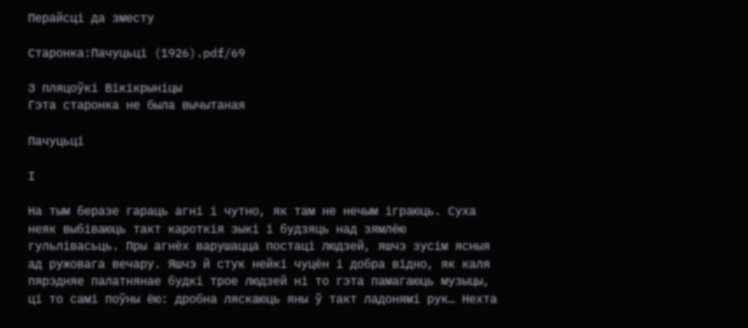Перайсці да зместу

Старонка:Пачуцьці (1926).pdf/69

З пляцоўкі Вікікрыніцы
Гэта старонка не была вычытаная

Пачуцьці

I

На тым беразе гараць агні і чутно, як там не нечым іграюць. Суха неяк выбіваюць такт кароткія зыкі і будзяць над зямлёю гульлівасьць. Пры агнёх варушацца постаці людзей, яшчэ зусім ясныя ад ружовага вечару. Яшчэ й стук нейкі чуцён і добра відно, як каля пярэдняе палатнянае будкі трое людзей ні то гэта памагаюць музыцы, ці то самі поўны ёю: дробна ляскаюць яны ў такт ладонямі рук… Нехта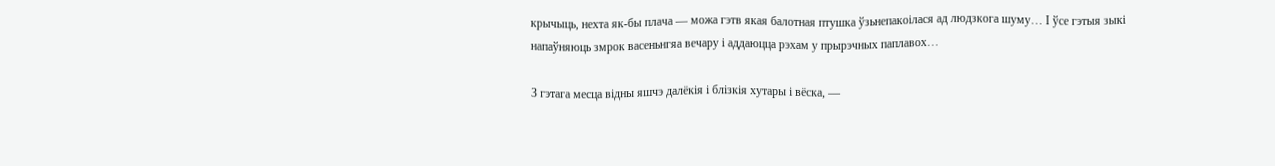крычыць, нехта як-бы плача — можа гэтв якая балотная птушка ўзьнепакоілася ад людзкога шуму… І ўсе гэтыя зыкі напаўняюць змрок васеньнгяа вечару і аддаюцца рэхам у прырэчных паплавох…

З гэтага месца відны яшчэ далёкія і блізкія хутары і вёска, —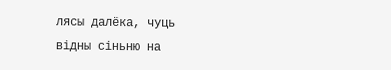лясы далёка, чуць відны сіньню на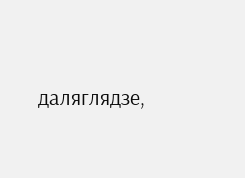даляглядзе,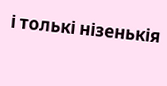і толькі нізенькія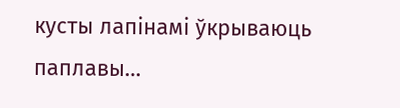кусты лапінамі ўкрываюць паплавы…